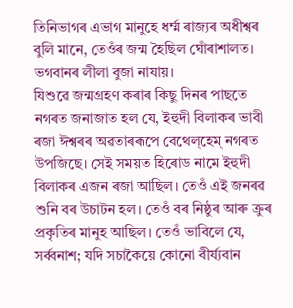তিনিভাগৰ এভাগ মানুহে ধৰ্ম্ম ৰাজ্যৰ অধীশ্বৰ বুলি মানে, তেওঁৰ জন্ম হৈছিল ঘোঁৰাশালত। ভগবানৰ লীলা বুজা নাযায়।
যিশুৱে জন্মগ্ৰহণ কৰাৰ কিছু দিনৰ পাছতে নগৰত জনাজাত হল যে, ইহুদী বিলাকৰ ভাবী ৰজা ঈশ্বৰৰ অৱতাৰৰূপে বেথেল্হেম্ নগৰত উপজিছে। সেই সময়ত হিৰোড নামে ইহুদী বিলাকৰ এজন ৰজা আছিল। তেওঁ এই জনৰৱ শুনি বৰ উচাটন হল। তেওঁ বৰ নিষ্ঠুৰ আৰু ক্ৰুৰ প্ৰকৃতিৰ মানুহ আছিল। তেওঁ ভাবিলে যে, সৰ্ব্বনাশ; যদি সচাকৈয়ে কোনো বীৰ্য্যবান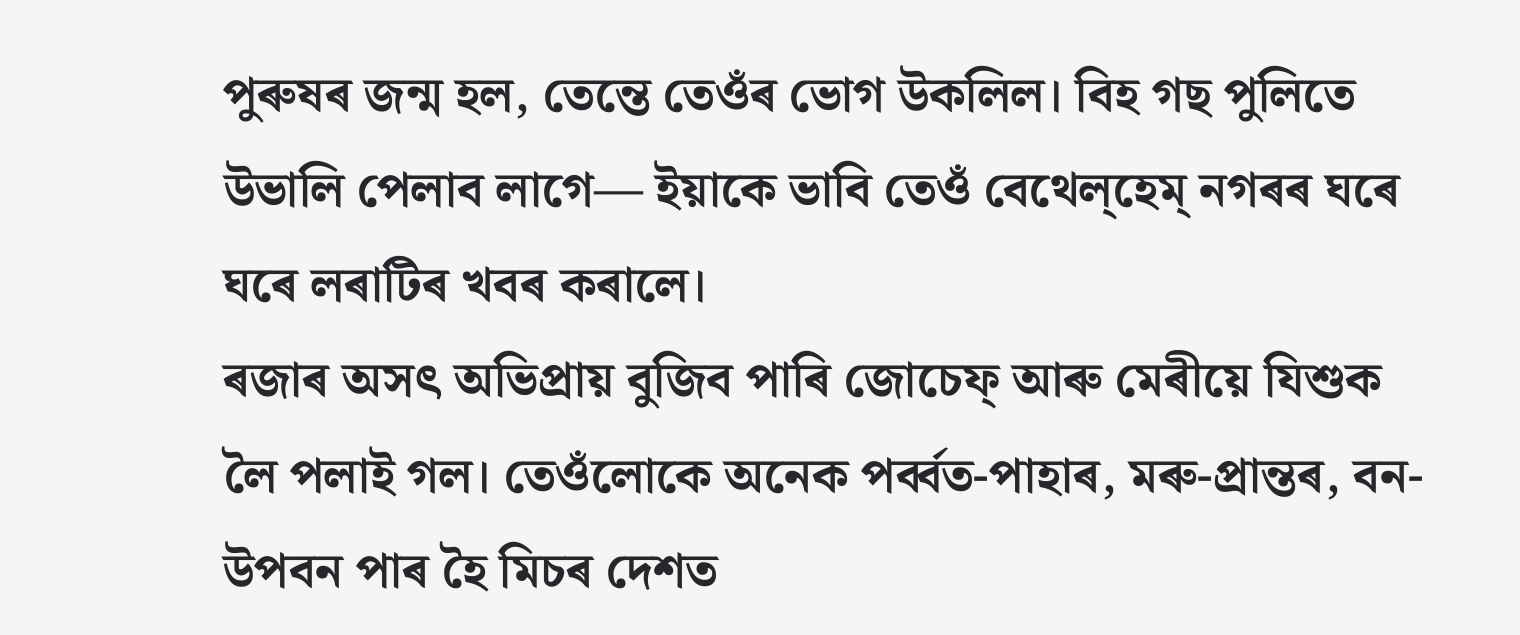পুৰুষৰ জন্ম হল, তেন্তে তেওঁৰ ভোগ উকলিল। বিহ গছ পুলিতে উভালি পেলাব লাগে— ইয়াকে ভাবি তেওঁ বেথেল্হেম্ নগৰৰ ঘৰে ঘৰে লৰাটিৰ খবৰ কৰালে।
ৰজাৰ অসৎ অভিপ্ৰায় বুজিব পাৰি জোচেফ্ আৰু মেৰীয়ে যিশুক লৈ পলাই গল। তেওঁলোকে অনেক পৰ্ব্বত-পাহাৰ, মৰু-প্ৰান্তৰ, বন-উপবন পাৰ হৈ মিচৰ দেশত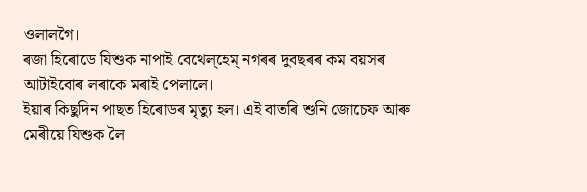ওলালগৈ।
ৰজা হিৰোডে যিশুক নাপাই বেথেল্হেম্ নগৰৰ দুবছৰৰ কম বয়সৰ আটাইবোৰ লৰাকে মৰাই পেলালে।
ইয়াৰ কিছুদিন পাছত হিৰোডৰ মৃত্যু হল। এই বাতৰি শুনি জোচেফ আৰু মেৰীয়ে যিশুক লৈ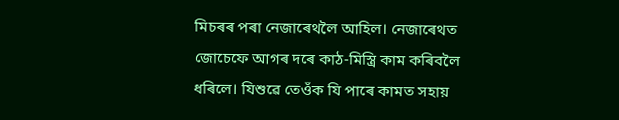মিচৰৰ পৰা নেজাৰেথলৈ আহিল। নেজাৰেথত জোচেফে আগৰ দৰে কাঠ-মিস্ত্ৰি কাম কৰিবলৈ ধৰিলে। যিশুৱে তেওঁক যি পাৰে কামত সহায়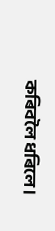কৰিবলৈ ধৰিলে।